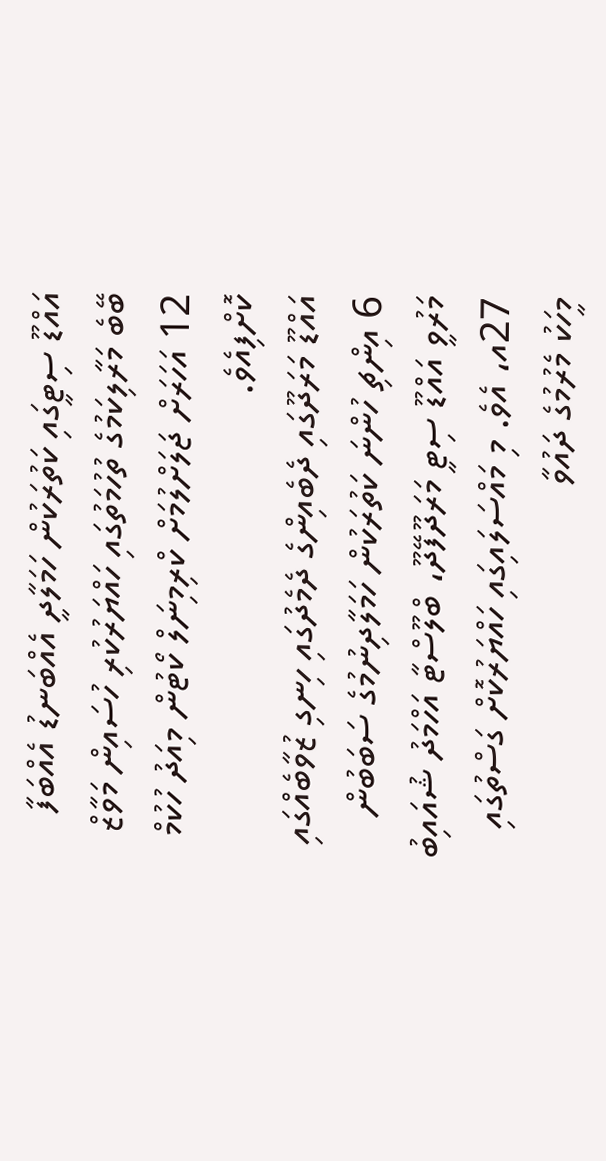އައްޑޫ ސިޓީގައި ކަތުރަކުން ހަމަލާދީ އެއްބަނޑު އެއްބަފާ ބޭބެ މަރާލިކަމުގެ ތުހުމަތުގައި ހައްޔަރުކުރި ހުސައިން މަވާޒް 12 އަހަރަށް ޖަލަށްލުމަށް ކްރިމިނަލް ކޯޓުން މިއަދު ހުކުމް ކޮށްފިއެވެ.
އައްޑޫ މަރަދޫގައި ދެބެއިންގެ ދެމެދުގައި ހިނގި ޒުވާބެއްގައި 6 އިންޗި ހުންނަ ކަތުރަކުން ހަމަލާދިނުމުގެ ސަބަބުން މަރުވީ އައްޑޫ ސިޓީ މަރަދޫފޭދޫ، ބްލޫސްޓާ އަހްމަދު ޝުއައިބު 27އ، އެވެ. މި މައްސަލައިގައި ހައްޔަރުކޮށް ގަސްތުގައި މީހަކު މެރުމުގެ ދައުވާ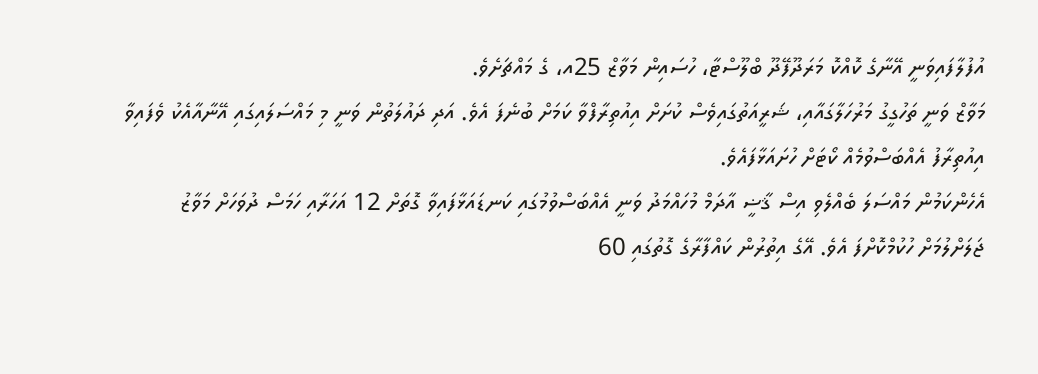އުފުލާފައިވަނީ އޭނާގެ ކޮއްކޮ މަރަދޫފޭދޫ ބްލޫސްޓާ، ހުސައިން މަވާޒް 25އ، ގެ މައްޗަށެވެ.
މަވާޒް ވަނީ ތަހުގީގު މަރުހަލާގައާއި، ޝަރީއަތުގައިވެސް ކުށަށް އިއުތިރާފްވާ ކަމަށް ބުނެފަ އެވެ. އަދި ދައުލަތުން ވަނީ މި މައްސަލައިގައި އޭނާއާއެކު ވެފައިވާ އިއުތިރާފު އެއްބަސްވުމެއް ކޯޓަށް ހުށައަޅާފައެވެ.
އެހެންކަމުން މައްސަލަ ބެއްލެވި އިސް ޤާޟީ އާދަމް މުހައްމަދު ވަނީ އެއްބަސްވުމުގައި ކަނޑައަޅާފައިވާ ގޮތަށް 12 އަހަރާއި ހަމަސް ދުވަހަށް މަވާޒު ޖަލަށްލުމަށް ހުކުމްކޮށްފަ އެވެ. އޭގެ އިތުރުން ކައްފާރާގެ ގޮތުގައި 60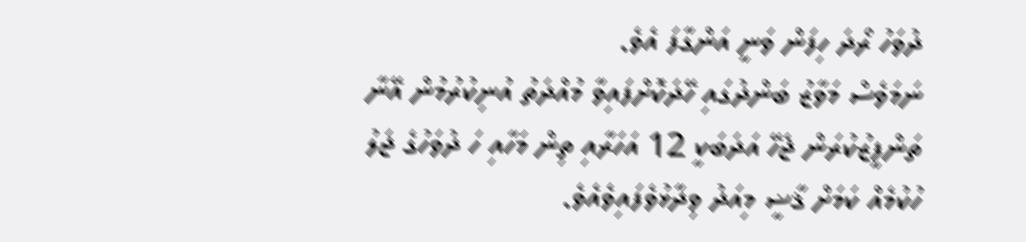ދުވަހު ރޯދަ ހިފަން ވަނީ އަންގާފަ އެވެ.
ނަމަވެސް މަވާޒު ބަންދުގައި ހޭދަކޮށްފައިވާ މުއްދަތު އުނިކުރުމުން އޭނާ ތަންފީޒުކުރަން ޖެހޭ އަދަބަކީ 12 އަހަރާއި ތިން މަހާއި ހަ ދުވަހުގެ ޖަލު ހުކުމެއް ކަމަށް ޤާޟީ މިއަދު ވިދާޅުވެފައިވެއެވެ.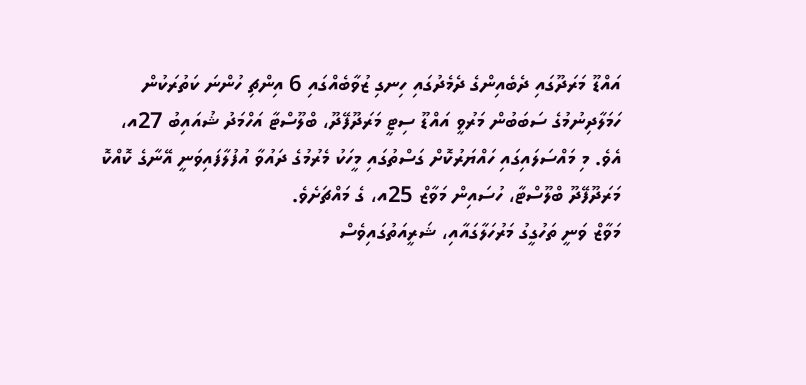އައްޑޫ މަރަދޫގައި ދެބެއިންގެ ދެމެދުގައި ހިނގި ޒުވާބެއްގައި 6 އިންޗި ހުންނަ ކަތުރަކުން ހަމަލާދިނުމުގެ ސަބަބުން މަރުވީ އައްޑޫ ސިޓީ މަރަދޫފޭދޫ، ބްލޫސްޓާ އަހްމަދު ޝުއައިބު 27އ، އެވެ. މި މައްސަލައިގައި ހައްޔަރުކޮށް ގަސްތުގައި މީހަކު މެރުމުގެ ދައުވާ އުފުލާފައިވަނީ އޭނާގެ ކޮއްކޮ މަރަދޫފޭދޫ ބްލޫސްޓާ، ހުސައިން މަވާޒް 25އ، ގެ މައްޗަށެވެ.
މަވާޒް ވަނީ ތަހުގީގު މަރުހަލާގައާއި، ޝަރީއަތުގައިވެސް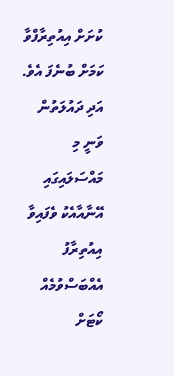ކުށަށް އިއުތިރާފްވާ ކަމަށް ބުނެފަ އެވެ. އަދި ދައުލަތުން ވަނީ މި މައްސަލައިގައި އޭނާއާއެކު ވެފައިވާ އިއުތިރާފު އެއްބަސްވުމެއް ކޯޓަށް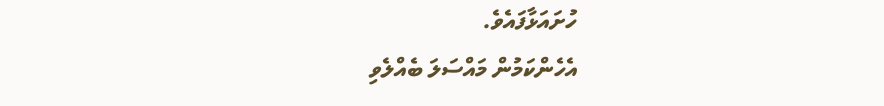ހުށައަޅާފައެވެ.
އެހެންކަމުން މައްސަލަ ބެއްލެވި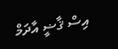އިސް ޤާޟީ އާދަމް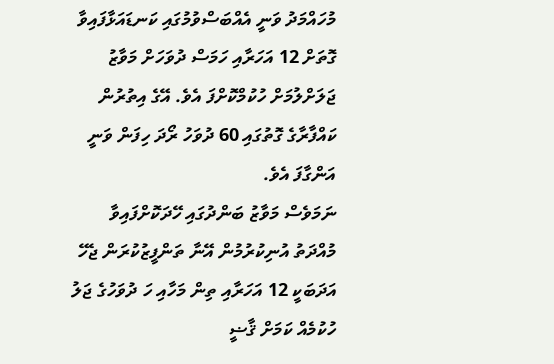މުހައްމަދު ވަނީ އެއްބަސްވުމުގައި ކަނޑައަޅާފައިވާ ގޮތަށް 12 އަހަރާއި ހަމަސް ދުވަހަށް މަވާޒު ޖަލަށްލުމަށް ހުކުމްކޮށްފަ އެވެ. އޭގެ އިތުރުން ކައްފާރާގެ ގޮތުގައި 60 ދުވަހު ރޯދަ ހިފަން ވަނީ އަންގާފަ އެވެ.
ނަމަވެސް މަވާޒު ބަންދުގައި ހޭދަކޮށްފައިވާ މުއްދަތު އުނިކުރުމުން އޭނާ ތަންފީޒުކުރަން ޖެހޭ އަދަބަކީ 12 އަހަރާއި ތިން މަހާއި ހަ ދުވަހުގެ ޖަލު ހުކުމެއް ކަމަށް ޤާޟީ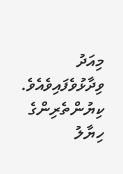މިއަދު ވިދާޅުވެފައިވެއެވެ.
ކިޔުންތެރިންގެ ހިޔާލު